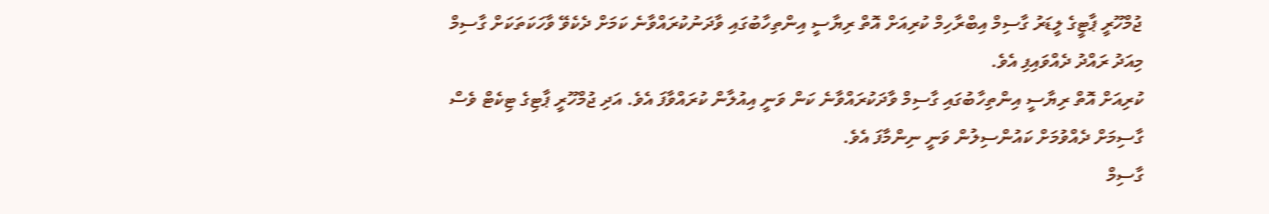ޖުމްހޫރީ ޕާޓީގެ ލީޑަރު ގާސިމް އިބްރާހިމް ކުރިއަށް އޮތް ރިޔާސީ އިންތިހާބުގައި ވާދަނުކުރައްވާނެ ކަމަށް ދެކެވޭ ވާހަކަތަކަށް ގާސިމް މިއަދު ރައްދު ދެއްވައިފި އެވެ.
ކުރިއަށް އޮތް ރިޔާސީ އިންތިހާބުގައި ގާސިމް ވާދަކުރައްވާނެ ކަން ވަނީ އިއުލާން ކުރައްވާފަ އެވެ. އަދި ޖުމްހޫރީ ޕާޓިގެ ޓިކެޓް ވެސް ގާސިމަށް ދެއްވުމަށް ކައުންސިލުން ވަނީ ނިންމާފަ އެވެ.
ގާސިމް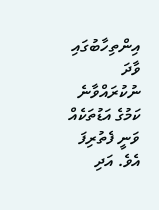އިންތިހާބުގައި ވާދަ ނުކުރައްވާނެ ކަމުގެ އަޑުތަކެއް ވަނީ ފެތުރިފަ އެވެ. އަދި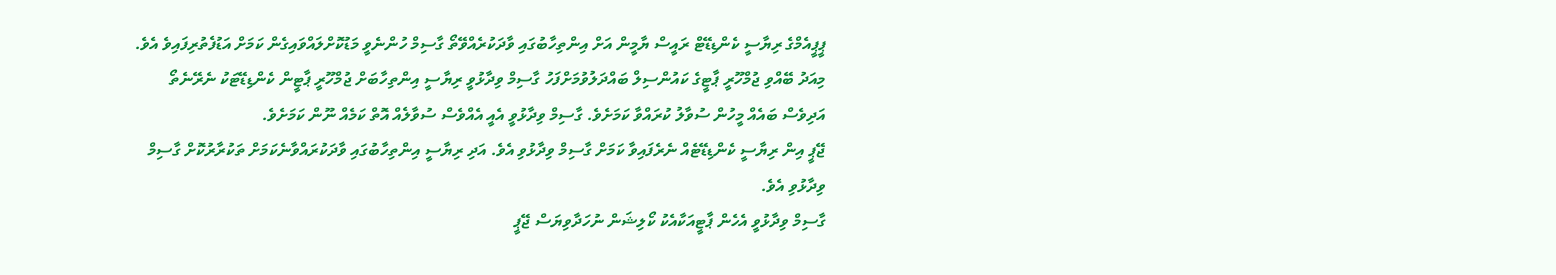ޕީޕީއެމްގެ ރިޔާސީ ކެންޑިޑޭޓް ރައީސް ޔާމީން އަށް އިންތިހާބުގައި ވާދަކުރެއްވޭތޯ ގާސިމް ހުންނެވީ މަޑުކޮށްލައްވައިގެން ކަމަށް އަޑުފެތުރިފައިވެ އެވެ.
މިއަދު ބޭއްވި ޖުމްހޫރީ ޕާޓީގެ ކައުންސިލް ބައްދަލުވުމަށްފަހު ގާސިމް ވިދާޅުވީ ރިޔާސީ އިންތިހާބަށް ޖުމްހޫރީ ޕާޓީން ކެންޑިޑޭޓަކު ނެރޭނެތޯ އަދިވެސް ބައެއް މީހުން ސުވާލު ކުރައްވާ ކަމަށެވެ. ގާސިމް ވިދާޅުވީ އެއީ އެއްވެސް ސުވާލެއް އޮތް ކަމެއް ނޫން ކަމަށެވެ.
ޖޭޕީ އިން ރިޔާސީ ކެންޑިޑޭޓެއް ނެރެފައިވާ ކަމަށް ގާސިމް ވިދާޅުވި އެވެ. އަދި ރިޔާސީ އިންތިހާބުގައި ވާދަކުރައްވާނެކަމަށް ތަކުރާރުކޮށް ގާސިމް ވިދާޅުވި އެވެ.
ގާސިމް ވިދާޅުވީ އެހެން ޕާޓީއަކާއެކު ކޯލިޝަން ނުހަދާވިޔަސް ޖޭޕީ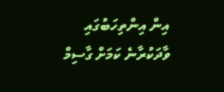އިން އިންތިހަބުގައި ވާދަކުރާނެ ކަމަށް ގާސިމް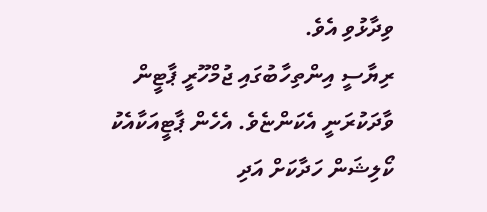ވިދާޅުވި އެވެ.
ރިޔާސީ އިންތިހާބުގައި ޖުމްހޫރީ ޕާޓީން ވާދަކުރަނީ އެކަންޏެވެ. އެހެން ޕާޓީއަކާއެކު ކޯލިޝަން ހަދާކަށް އަދި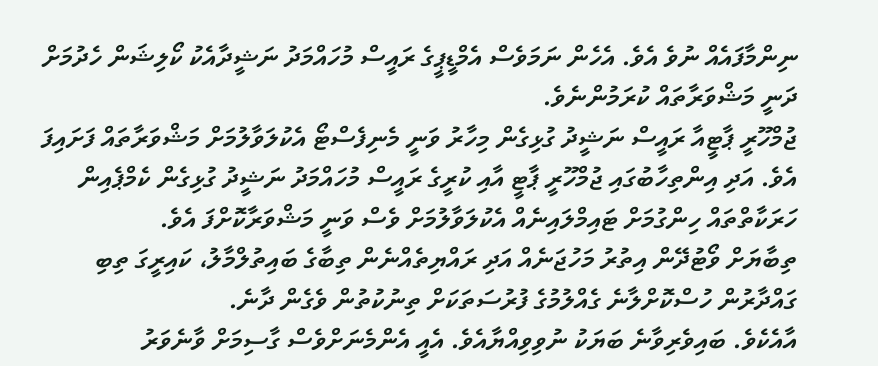ނިންމާފައެއް ނުވެ އެވެ. އެހެން ނަމަވެސް އެމްޑީޕީގެ ރައީސް މުހައްމަދު ނަޝީދާއެކު ކޯލިޝަން ހެދުމަށް ދަނީ މަޝްވަރާތައް ކުރަމުންނެވެ.
ޖުމްހޫރީ ޕާޓީއާ ރައީސް ނަޝީދު ގުޅިގެން މިހާރު ވަނީ މެނިފެސްޓޯ އެކުލަވާލުމަށް މަޝްވަރާތައް ފަށައިފަ އެވެ. އަދި އިންތިހާބުގައި ޖުމްހޫރީ ޕާޓީ އާއި ކުރީގެ ރައީސް މުހައްމަދު ނަޝީދު ގުޅިގެން ކެމްޕެއިން ހަރަކާތްތައް ހިންގުމަށް ޓައިމްލައިނެއް އެކުލަވާލުމަށް ވެސް ވަނީ މަޝްވަރާކޮށްފަ އެވެ.
ތިބާޔަށް ވޯޓުދޭން އިތުރު މަހުޖަނެއް އަދި ރައްޔިތެއްނެން ތިބާގެ ބައިތުލްމާލު، ކައިރީގަ ތިބި ގައްދާރުން ހުސްކޮށްލާނެ ގެއްލުމުގެ ފުރުސަތަކަށް ތިނުކުތުން ވެގެން ދާނެ.
އާއެކެވެ. ބައިވެރިވާނެ ބަޔަކު ނުވިވިއްޔާއެވެ. އެއީ އެންމެނަށްވެސް ގާސިމަށް ވާނެވަރު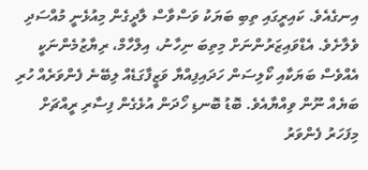އިނގެއެވެ. ކައިރީގައި ތިބި ބަޔަކު ވަސްވާސް ލާދީގެން މިއުޅެނީ މުއްސަދި ވެލާށެވެ. އެޑްވައިޒަރުންނަށް މިތިބަ ނިހާނު، އިލްހާމް، ރިޔާޒުމެންނަކީ އެއްވެސް ބަޔަކާއި ކޯލިސަން ހަދައިފިއްޔާ ވަޒީފާގަޑެއް ލިބޭނެ ފެންވަރެއް ހުރި ބަޔެއް ނޫން ވިއްޔާއެވެ. ބޮޑު ބޮނޑި ހޯދަން އުޅެގެން ފިސާރި ރީއްޗަށް މިފަހަރު ފެންވަރު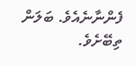ފެންނާނެއެވެ. ބަލަން ތިބޭށެވެ.